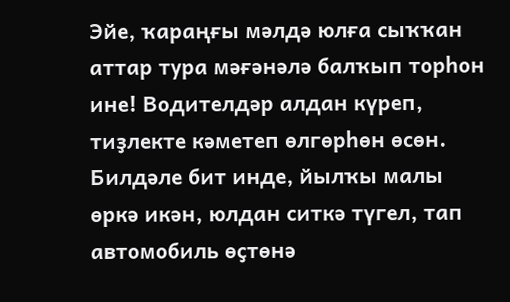Эйе, ҡараңғы мәлдә юлға сыҡҡан аттар тура мәғәнәлә балҡып торһон ине! Водителдәр алдан күреп, тиҙлекте кәметеп өлгөрһөн өсөн. Билдәле бит инде, йылҡы малы өркә икән, юлдан ситкә түгел, тап автомобиль өҫтөнә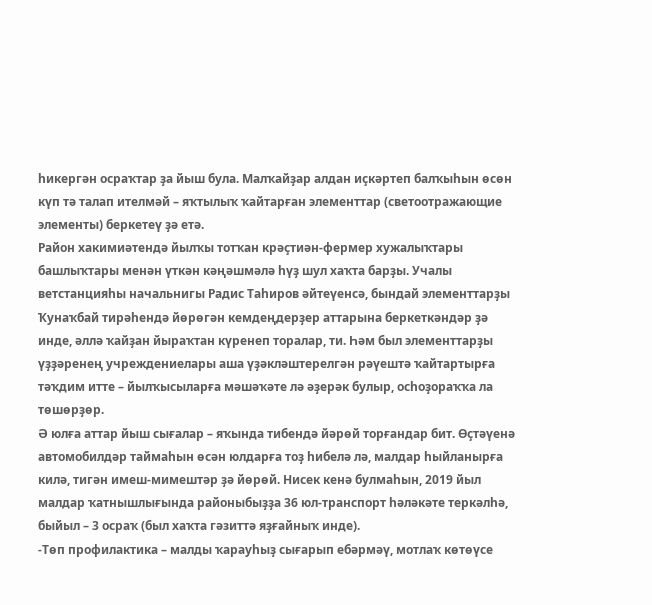һикергән осраҡтар ҙа йыш була. Малҡайҙар алдан иҫкәртеп балҡыһын өсөн күп тә талап ителмәй – яҡтылыҡ ҡайтарған элементтар (светоотражающие элементы) беркетеү ҙә етә.
Район хакимиәтендә йылҡы тотҡан крәҫтиән-фермер хужалыҡтары башлыҡтары менән үткән кәңәшмәлә һүҙ шул хаҡта барҙы. Учалы ветстанцияһы начальнигы Радис Таһиров әйтеүенсә, бындай элементтарҙы Ҡунаҡбай тирәһендә йөрөгән кемдеңдерҙер аттарына беркеткәндәр ҙә инде, әллә ҡайҙан йыраҡтан күренеп торалар, ти. Һәм был элементтарҙы үҙҙәренең учреждениелары аша үҙәкләштерелгән рәүештә ҡайтартырға тәҡдим итте – йылҡысыларға мәшәҡәте лә әҙерәк булыр, осһоҙораҡҡа ла төшөрҙөр.
Ә юлға аттар йыш сығалар – яҡында тибендә йәрөй торғандар бит. Өҫтәүенә автомобилдәр таймаһын өсән юлдарға тоҙ һибелә лә, малдар һыйланырға килә, тигән имеш-мимештәр ҙә йөрөй. Нисек кенә булмаһын, 2019 йыл малдар ҡатнышлығында районыбыҙҙа 36 юл-транспорт һәләкәте теркәлһә, быйыл – 3 осраҡ (был хаҡта гәзиттә яҙғайныҡ инде).
-Төп профилактика – малды ҡарауһыҙ сығарып ебәрмәү, мотлаҡ көтөүсе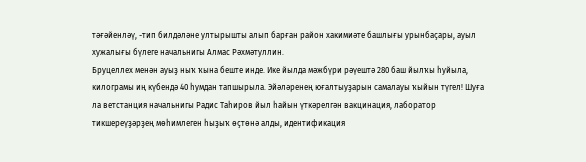тәғәйенләү, -тип билдәләне ултырышты алып барған район хакимиәте башлығы урынбаҫары, ауыл хужалығы бүлеге начальнигы Алмас Рәхмәтуллин.
Бруцеллех менән ауыҙ ныҡ ҡына беште инде. Ике йылда мәжбүри рәүештә 280 баш йылҡы һуйыла, килограмы иң күбендә 40 һумдан тапшырыла. Эйәләренең юғалтыуҙарын самалауы ҡыйын түгел! Шуға ла ветстанция начальнигы Радис Таһиров йыл һайын үткәрелгән вакцинация, лаборатор тикшереүҙәрҙең мөһимлеген һыҙыҡ өҫтөнә алды, идентификация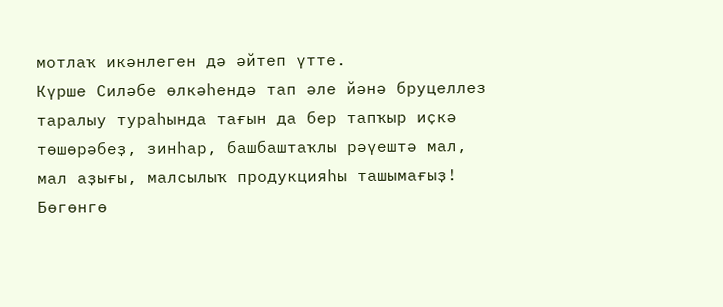мотлаҡ икәнлеген дә әйтеп үтте.
Күрше Силәбе өлкәһендә тап әле йәнә бруцеллез таралыу тураһында тағын да бер тапҡыр иҫкә төшөрәбеҙ, зинһар, башбаштаҡлы рәүештә мал, мал аҙығы, малсылыҡ продукцияһы ташымағыҙ!
Бөгөнгө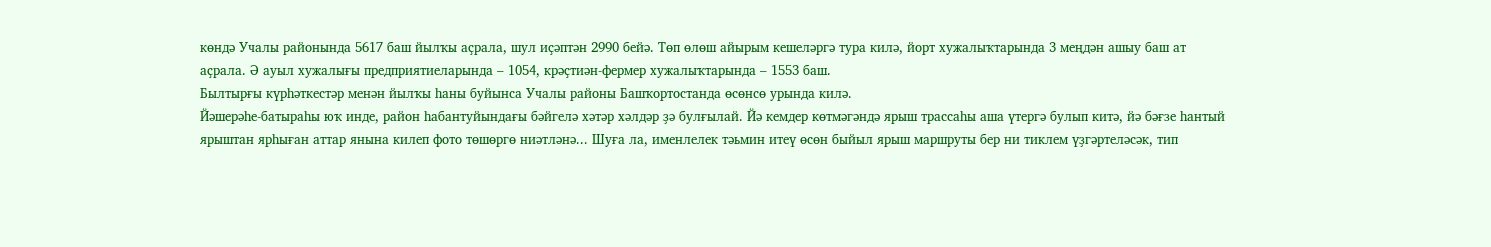көндә Учалы районында 5617 баш йылҡы аҫрала, шул иҫәптән 2990 бейә. Төп өлөш айырым кешеләргә тура килә, йорт хужалыҡтарында 3 меңдән ашыу баш ат аҫрала. Ә ауыл хужалығы предприятиеларында – 1054, крәҫтиән-фермер хужалыҡтарында – 1553 баш.
Былтырғы күрһәткестәр менән йылҡы һаны буйынса Учалы районы Башҡортостанда өсөнсө урында килә.
Йәшерәһе-батыраһы юҡ инде, район һабантуйындағы бәйгелә хәтәр хәлдәр ҙә булғылай. Йә кемдер көтмәгәндә ярыш трассаһы аша үтергә булып китә, йә бәғзе һантый ярыштан ярһыған аттар янына килеп фото төшөргө ниәтләнә... Шуға ла, именлелек тәьмин итеү өсөн быйыл ярыш маршруты бер ни тиклем үҙгәртеләсәк, тип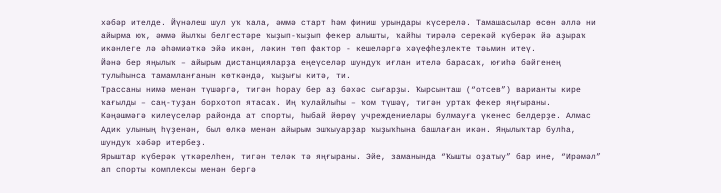хәбәр ителде. Йүнәлеш шул уҡ ҡала, әммә старт һәм финиш урындары күсерелә. Тамашасылар өсөн әллә ни айырма юҡ, әммә йылҡы белгестәре ҡыҙып-ҡыҙып фекер алышты, ҡайһы тирәлә серекәй күберәк йә аҙыраҡ икәнлеге лә әһәмиәткә эйә икән, ләкин төп фактор - кешеләргә хәүефһеҙлекте тәьмин итеү.
Йәнә бер яңылыҡ – айырым дистанцияларҙа еңеүселәр шундуҡ иғлан ителә барасаҡ, юғиһә бәйгенең тулыһынса тамамланғанын көткәндә, ҡыҙығы китә, ти.
Трассаны нимә менән түшәргә, тигән һорау бер аҙ бәхәс сығарҙы. Ҡырсынташ (“отсев”) варианты кире ҡағылды – саң-туҙан борхотоп ятасаҡ. Иң ҡулайлыһы – ҡом түшәү, тигән уртаҡ фекер яңғыраны.
Кәңәшмәгә килеүселәр районда ат спорты, һыбай йөрөү учреждениелары булмауға үкенес белдерҙе. Алмас Адик улының һүҙенән, был өлкә менән айырым эшҡыуарҙар ҡыҙыҡһына башлаған икән. Яңылыҡтар булһа, шундуҡ хәбәр итербеҙ.
Ярыштар күберәк үткәрелһен, тигән теләк тә яңғыраны. Эйе, заманында “Ҡышты оҙатыу” бар ине, “Ирәмәл” ап спорты комплексы менән бергә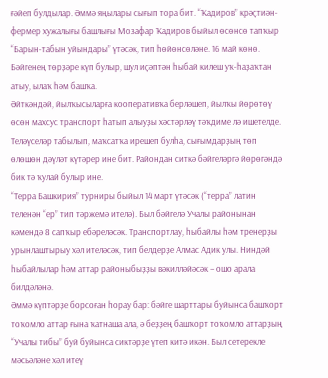ғәйеп булдылар. Әммә яңылары сығып тора бит. “Ҡадиров” крәҫтиән-фермер хужалығы башлығы Мозафар Ҡадиров быйыл өсөнсө тапҡыр “Барын-табын уйындары” үтәсәк, тип һөйөнсөләне. 16 май көнө. Бәйгенең төрҙәре күп булыр, шул иҫәптән һыбай килеш уҡ-һаҙаҡтан атыу, ылаҡ һәм башҡа.
Әйткәндәй, йылҡысыларға кооперативҡа берләшеп, йылҡы йөрөтөү өсөн махсус транспорт һатып алыуҙы хәстәрләү тәҡдиме лә ишетелде. Теләүселәр табылып, маҡсатҡа ирешеп булһа, сығымдарҙың төп өлөшөн дәүләт күтәрер ине бит. Райондан ситкә бәйгеләргә йөрөгәндә бик тә ҡулай булыр ине.
“Терра Башкирия” турниры быйыл 14 март үтәсәк (“терра” латин теленән “ер” тип тәржемә ителә). Был бәйгелә Учалы районынан кәмендә 8 сапҡыр ебәреләсәк. Транспортлау, һыбайлы һәм тренерҙы урынлаштырыу хәл ителәсәк, тип белдерҙе Алмас Адик улы. Ниндәй һыбайлылар һәм аттар районыбыҙҙы вәкилләйәсәк – ошо арала билдәләнә.
Әммә күптәрҙе борсоған һорау бар: бәйге шарттары буйынса башҡорт тоҡомло аттар ғына ҡатнаша ала, ә беҙҙең башҡорт тоҡомло аттарҙың “Учалы тибы” буй буйынса сиктәрҙе үтеп китә икән. Был сетерекле мәсьәләне хәл итеү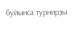буйынса турнирҙы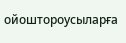ойоштороусыларға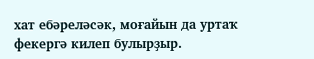хат ебәреләсәк, моғайын да уртаҡ фекергә килеп булырҙыр.